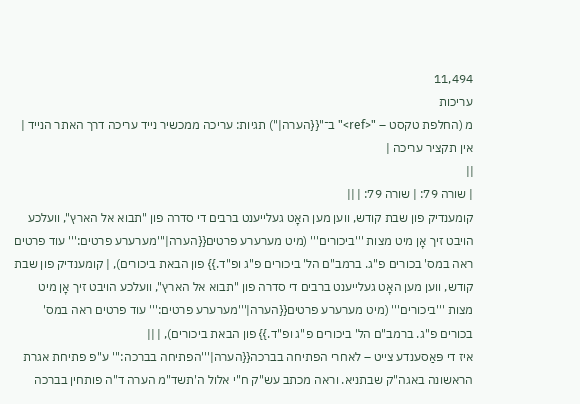11,494
עריכות
מ (החלפת טקסט – "<ref>" ב־"{{הערה|") תגיות: עריכה ממכשיר נייד עריכה דרך האתר הנייד |
אין תקציר עריכה |
||
| שורה 79: | שורה 79: | ||
קומענדיק פון שבת קודש, ווען מען האָט געלייענט ברבים די סדרה פון "תבוא אל הארץ", וועלכע הויבט זיך אָן מיט מצות '''ביכורים''' (מיט מערערע פרטים{{הערה|'''מערערע פרטים:''' עוד פרטים ראה במס' בכורים פ"ג. ברמב"ם הל' ביכורים פ"ג ופ"ד.}} פון הבאת ביכורים), | קומענדיק פון שבת קודש, ווען מען האָט געלייענט ברבים די סדרה פון "תבוא אל הארץ", וועלכע הויבט זיך אָן מיט מצות '''ביכורים''' (מיט מערערע פרטים{{הערה|'''מערערע פרטים:''' עוד פרטים ראה במס' בכורים פ"ג. ברמב"ם הל' ביכורים פ"ג ופ"ד.}} פון הבאת ביכורים), | ||
איז די פּאַסענדע צייט – לאחרי הפתיחה בברכה{{הערה|'''הפתיחה בברכה:''' ע"פ פתיחת אגרת הראשונה באגה"ק שבתניא. וראה מכתב עש"ק ח"י אלול ה'תשד"מ הערה ד"ה פותחין בברכה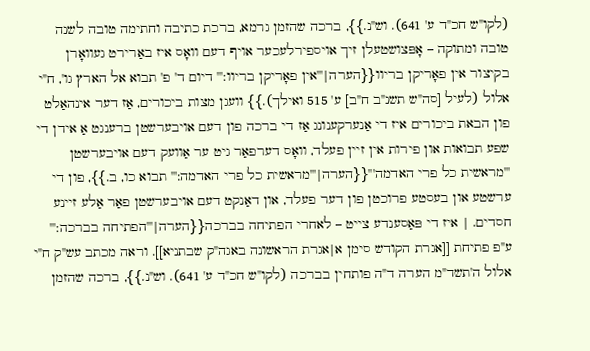(לקו"ש חכ"ד ע' 641). וש"נ.}}, ברכה שהזמן גרמא, ברכת כתיבה וחתימה טובה לשנה טובה ומתוקה – אָפּצושטעלן זיך אויספירלעכער אויף דעם וואָס איז באַרירט געוואָרן בקיצור אין פאָריקן בריוו{{הערה|'''אין פאָריקן בריוו:''' דיום ד' פ' תבוא אל הארץ גו', ח"י אלול (לעיל [סה"ש תשנ"ב ח"ב] ע' 515 ואילך).}} וועגן מצות ביכורים, אַז דער אינהאַלט פון הבאת ביכורים איז די אַנערקענונג אַז די ברכה פון דעם אויבערשטן ברענגט אַ אידן די שפע תבואות און פירות אין זיין פעלד, וואָס דערפאַר גיט ער אַוועק דעם אויבערשטן '''מראשית כל פרי האדמה'''{{הערה|'''מראשית כל פרי האדמה:''' תבוא כו, ב.}}, פון די ערשטע און בעסטע פרוכטן פון דער פעלד, און דאַנקט דעם אויבערשטן פאַר אַלע זיינע חסדים. | איז די פּאַסענדע צייט – לאחרי הפתיחה בברכה{{הערה|'''הפתיחה בברכה:''' ע"פ פתיחת [[אגרת הקודש סימן א|אגרת הראשונה באגה"ק שבתניא]]. וראה מכתב עש"ק ח"י אלול ה'תשד"מ הערה ד"ה פותחין בברכה (לקו"ש חכ"ד ע' 641). וש"נ.}}, ברכה שהזמן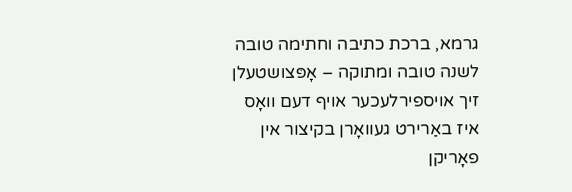גרמא, ברכת כתיבה וחתימה טובה לשנה טובה ומתוקה – אָפּצושטעלן זיך אויספירלעכער אויף דעם וואָס איז באַרירט געוואָרן בקיצור אין פאָריקן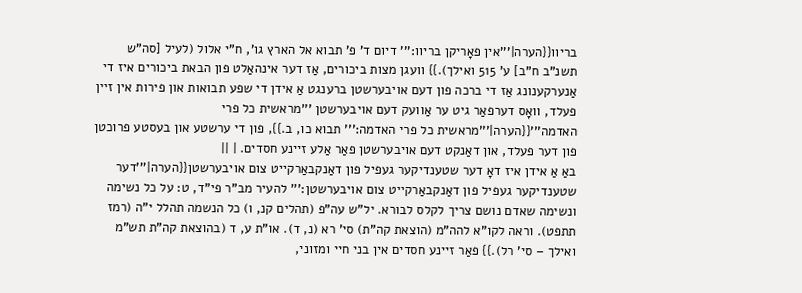בריוו{{הערה|'''אין פאָריקן בריוו:''' דיום ד' פ' תבוא אל הארץ גו', ח"י אלול (לעיל [סה"ש תשנ"ב ח"ב] ע' 515 ואילך).}} וועגן מצות ביכורים, אַז דער אינהאַלט פון הבאת ביכורים איז די אַנערקענונג אַז די ברכה פון דעם אויבערשטן ברענגט אַ אידן די שפע תבואות און פירות אין זיין פעלד, וואָס דערפאַר גיט ער אַוועק דעם אויבערשטן '''מראשית כל פרי האדמה'''{{הערה|'''מראשית כל פרי האדמה:''' תבוא כו, ב.}}, פון די ערשטע און בעסטע פרוכטן פון דער פעלד, און דאַנקט דעם אויבערשטן פאַר אַלע זיינע חסדים. | ||
באַ אַ אידן איז דאָ דער שטענדיקער געפיל פון דאַנקבאַרקייט צום אויבערשטן{{הערה|'''דער שטענדיקער געפיל פון דאַנקבאַרקייט צום אויבערשטן:''' להעיר מב"ר פי"ד, ט: על כל נשימה ונשימה שאדם נושם צריך לקלס לבורא. יל"ש עה"פ (תהלים קנ, ו) כל הנשמה תהלל י"ה (רמז תתפט). וראה לקו"א להה"מ (הוצאת קה"ת) סי' רא (נ, ד). או"ת ע, ד (בהוצאת קה"ת תש"מ ואילך – סי' רל).}} פאַר זיינע חסדים אין בני חיי ומזוני,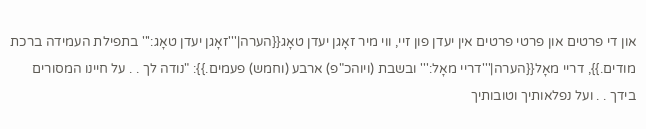און די פרטים און פרטי פרטים אין יעדן פון זיי, ווי מיר זאָגן יעדן טאָג{{הערה|'''זאָגן יעדן טאָג:''' בתפילת העמידה ברכת מודים.}}, דריי מאָל{{הערה|'''דריי מאָל:''' ובשבת (ויוהכ"פ) ארבע (וחמש) פעמים.}}: "נודה לך . . על חיינו המסורים בידך . . ועל נפלאותיך וטובותיך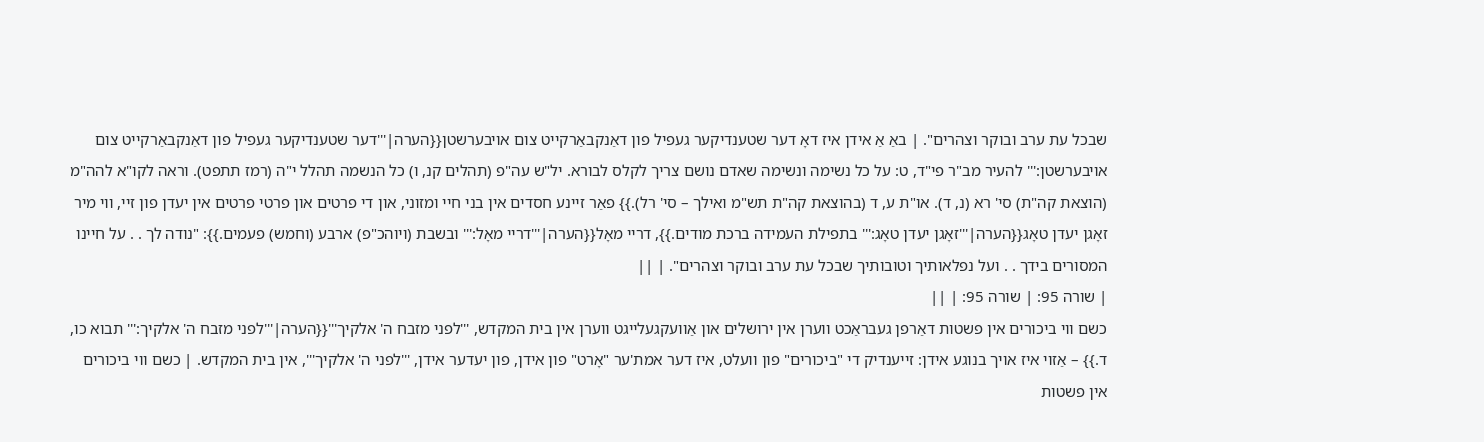שבכל עת ערב ובוקר וצהרים". | באַ אַ אידן איז דאָ דער שטענדיקער געפיל פון דאַנקבאַרקייט צום אויבערשטן{{הערה|'''דער שטענדיקער געפיל פון דאַנקבאַרקייט צום אויבערשטן:''' להעיר מב"ר פי"ד, ט: על כל נשימה ונשימה שאדם נושם צריך לקלס לבורא. יל"ש עה"פ (תהלים קנ, ו) כל הנשמה תהלל י"ה (רמז תתפט). וראה לקו"א להה"מ (הוצאת קה"ת) סי' רא (נ, ד). או"ת ע, ד (בהוצאת קה"ת תש"מ ואילך – סי' רל).}} פאַר זיינע חסדים אין בני חיי ומזוני, און די פרטים און פרטי פרטים אין יעדן פון זיי, ווי מיר זאָגן יעדן טאָג{{הערה|'''זאָגן יעדן טאָג:''' בתפילת העמידה ברכת מודים.}}, דריי מאָל{{הערה|'''דריי מאָל:''' ובשבת (ויוהכ"פ) ארבע (וחמש) פעמים.}}: "נודה לך . . על חיינו המסורים בידך . . ועל נפלאותיך וטובותיך שבכל עת ערב ובוקר וצהרים". | ||
| שורה 95: | שורה 95: | ||
כשם ווי ביכורים אין פשטות דאַרפן געבראַכט ווערן אין ירושלים און אַוועקגעלייגט ווערן אין בית המקדש, '''לפני מזבח ה' אלקיך'''{{הערה|'''לפני מזבח ה' אלקיך:''' תבוא כו, ד.}} – אַזוי איז אויך בנוגע אידן: זייענדיק די "ביכורים" פון וועלט, איז דער אמת'ער "אָרט" פון אידן, פון יעדער אידן, '''לפני ה' אלקיך''', אין בית המקדש. | כשם ווי ביכורים אין פשטות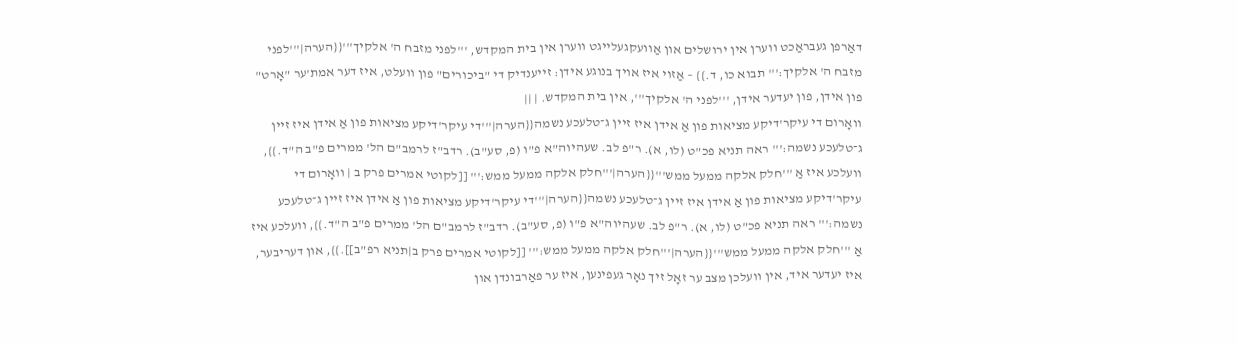דאַרפן געבראַכט ווערן אין ירושלים און אַוועקגעלייגט ווערן אין בית המקדש, '''לפני מזבח ה' אלקיך'''{{הערה|'''לפני מזבח ה' אלקיך:''' תבוא כו, ד.}} – אַזוי איז אויך בנוגע אידן: זייענדיק די "ביכורים" פון וועלט, איז דער אמת'ער "אָרט" פון אידן, פון יעדער אידן, '''לפני ה' אלקיך''', אין בית המקדש. | ||
וואָרום די עיקר'דיקע מציאות פון אַ אידן איז זיין ג־טלעכע נשמה{{הערה|'''די עיקר'דיקע מציאות פון אַ אידן איז זיין ג־טלעכע נשמה:''' ראה תניא פכ"ט (לו, א). ר"פ לב. שעהיוה"א פ"ו (פ, סע"ב). רדב"ז לרמב"ם הל' ממרים פ"ב ה"ד.}}, וועלכע איז אַ '''חלק אלקה ממעל ממש'''{{הערה|'''חלק אלקה ממעל ממש:''' [[לקוטי אמרים פרק ב | וואָרום די עיקר'דיקע מציאות פון אַ אידן איז זיין ג־טלעכע נשמה{{הערה|'''די עיקר'דיקע מציאות פון אַ אידן איז זיין ג־טלעכע נשמה:''' ראה תניא פכ"ט (לו, א). ר"פ לב. שעהיוה"א פ"ו (פ, סע"ב). רדב"ז לרמב"ם הל' ממרים פ"ב ה"ד.}}, וועלכע איז אַ '''חלק אלקה ממעל ממש'''{{הערה|'''חלק אלקה ממעל ממש:''' [[לקוטי אמרים פרק ב|תניא רפ"ב]].}}, און דעריבער, איז יעדער איד, אין וועלכן מצב ער זאָל זיך נאָר געפינען, איז ער פאַרבונדן און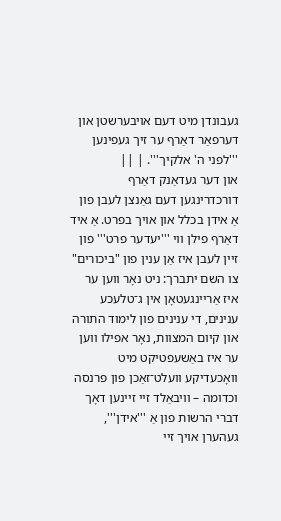געבונדן מיט דעם אויבערשטן און דערפאַר דאַרף ער זיך געפינען '''לפני ה' אלקיך'''. | ||
און דער געדאַנק דאַרף דורכדרינגען דעם גאַנצן לעבן פון אַ אידן בכלל און אויך בפרט. אַ איד דאַרף פילן ווי '''יעדער פרט''' פון זיין לעבן איז אַן ענין פון "ביכורים" צו השם יתברך: ניט נאָר ווען ער איז אַריינגעטאָן אין ג־טלעכע ענינים, די ענינים פון לימוד התורה און קיום המצוות, נאָר אפילו ווען ער איז באַשעפטיקט מיט וואָכעדיקע וועלט־זאַכן פון פרנסה וכדומה – וויבאַלד זיי זיינען דאָך דברי הרשות פון אַ '''אידן''', געהערן אויך זיי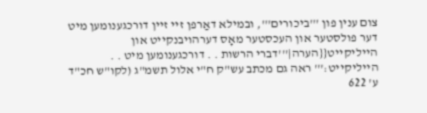צום ענין פון '''ביכורים''', ובמילא דאַרפן זיי זיין דורכגענומען מיט דער פולסטער און העכסטער מאָס דערהויבנקייט און הייליקייט{{הערה|'''דברי הרשות . . דורכגענומען מיט . . הייליקייט:''' ראה גם מכתב עש"ק ח"י אלול תשמ"ג (לקו"ש חכ"ד ע' 622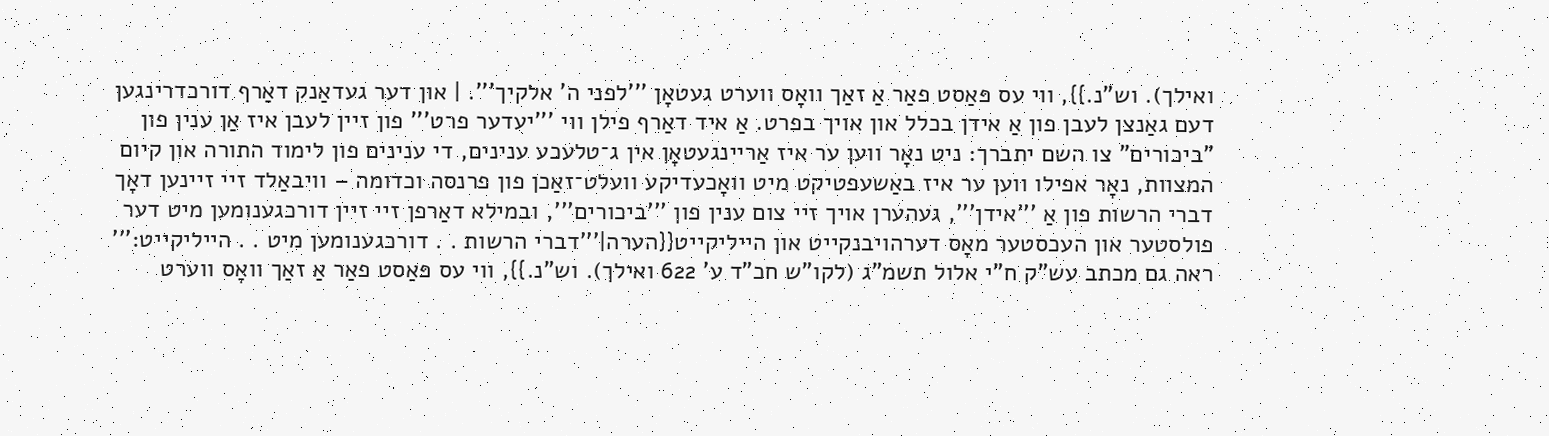ואילך). וש"נ.}}, ווי עס פּאַסט פאַר אַ זאַך וואָס ווערט געטאָן '''לפני ה' אלקיך'''. | און דער געדאַנק דאַרף דורכדרינגען דעם גאַנצן לעבן פון אַ אידן בכלל און אויך בפרט. אַ איד דאַרף פילן ווי '''יעדער פרט''' פון זיין לעבן איז אַן ענין פון "ביכורים" צו השם יתברך: ניט נאָר ווען ער איז אַריינגעטאָן אין ג־טלעכע ענינים, די ענינים פון לימוד התורה און קיום המצוות, נאָר אפילו ווען ער איז באַשעפטיקט מיט וואָכעדיקע וועלט־זאַכן פון פרנסה וכדומה – וויבאַלד זיי זיינען דאָך דברי הרשות פון אַ '''אידן''', געהערן אויך זיי צום ענין פון '''ביכורים''', ובמילא דאַרפן זיי זיין דורכגענומען מיט דער פולסטער און העכסטער מאָס דערהויבנקייט און הייליקייט{{הערה|'''דברי הרשות . . דורכגענומען מיט . . הייליקייט:''' ראה גם מכתב עש"ק ח"י אלול תשמ"ג (לקו"ש חכ"ד ע' 622 ואילך). וש"נ.}}, ווי עס פּאַסט פאַר אַ זאַך וואָס ווערט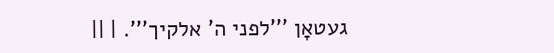געטאָן '''לפני ה' אלקיך'''. | ||